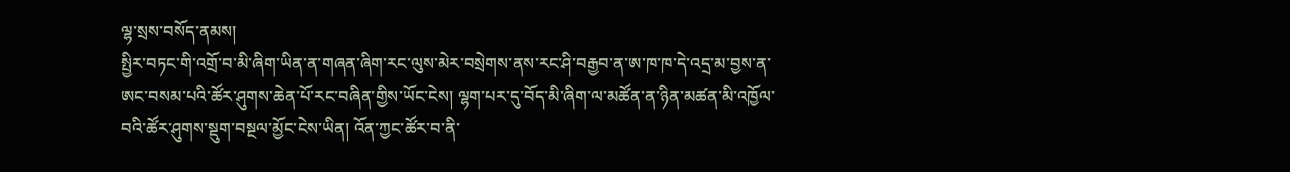ལྷ་སྲས་བསོད་ནམས།
སྤྱིར་བཏང་གི་འགྲོ་བ་མི་ཞིག་ཡིན་ན་གཞན་ཞིག་རང་ལུས་མེར་བསྲེགས་ནས་རང་ཤི་བརྒྱབ་ན་ཨ་ཁ་ཁ་དེ་འདྲ་མ་བྱས་ན་ཨང་བསམ་པའི་ཚོར་ཤུགས་ཆེན་པོ་རང་བཞིན་གྱིས་ཡོང་ངེས། ལྷག་པར་དུ་བོད་མི་ཞིག་ལ་མཚོན་ན་ཉིན་མཚན་མི་འཁྱོལ་བའི་ཚོར་ཤུགས་སྡུག་བསྔལ་མྱོང་ངེས་ཡིན། འོན་ཀྱང་ཚོར་བ་ནི་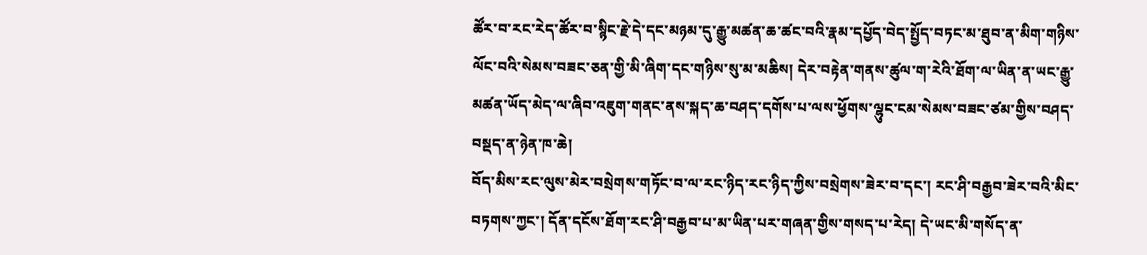ཚོར་བ་རང་རེད་ཚོར་བ་སྙིང་རྗེ་དེ་དང་མཉམ་དུ་རྒྱུ་མཚན་ཆ་ཚང་བའི་རྣམ་དཔྱོད་བེད་སྤྱོད་བཏང་མ་ཐུབ་ན་མིག་གཉིས་ལོང་བའི་སེམས་བཟང་ཅན་གྱི་མི་ཞིག་དང་གཉིས་སུ་མ་མཆིས། དེར་བརྟེན་གནས་ཚུལ་ག་རེའི་ཐོག་ལ་ཡིན་ན་ཡང་རྒྱུ་མཚན་ཡོད་མེད་ལ་ཞིབ་འཇུག་གནང་ནས་སྐད་ཆ་བཤད་དགོས་པ་ལས་ཕྱོགས་ལྷུང་ངམ་སེམས་བཟང་ཙམ་གྱིས་བཤད་བསྡད་ན་ཉེན་ཁ་ཆེ།
བོད་མིས་རང་ལུས་མེར་བསྲེགས་གཏོང་བ་ལ་རང་ཉིད་རང་ཉིད་ཀྱིས་བསྲེགས་ཟེར་བ་དང་། རང་ཤི་བརྒྱབ་ཟེར་བའི་མིང་བཏགས་ཀྱང་། དོན་དངོས་ཐོག་རང་ཤི་བརྒྱབ་པ་མ་ཡིན་པར་གཞན་གྱིས་གསད་པ་རེད། དེ་ཡང་མི་གསོད་ན་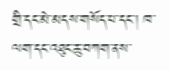གྲི་དང་མེ་མདས་གསོད་པ་དང་། ཁ་ལག་དང་འཐུང་ཆུ་བཀག་ནས་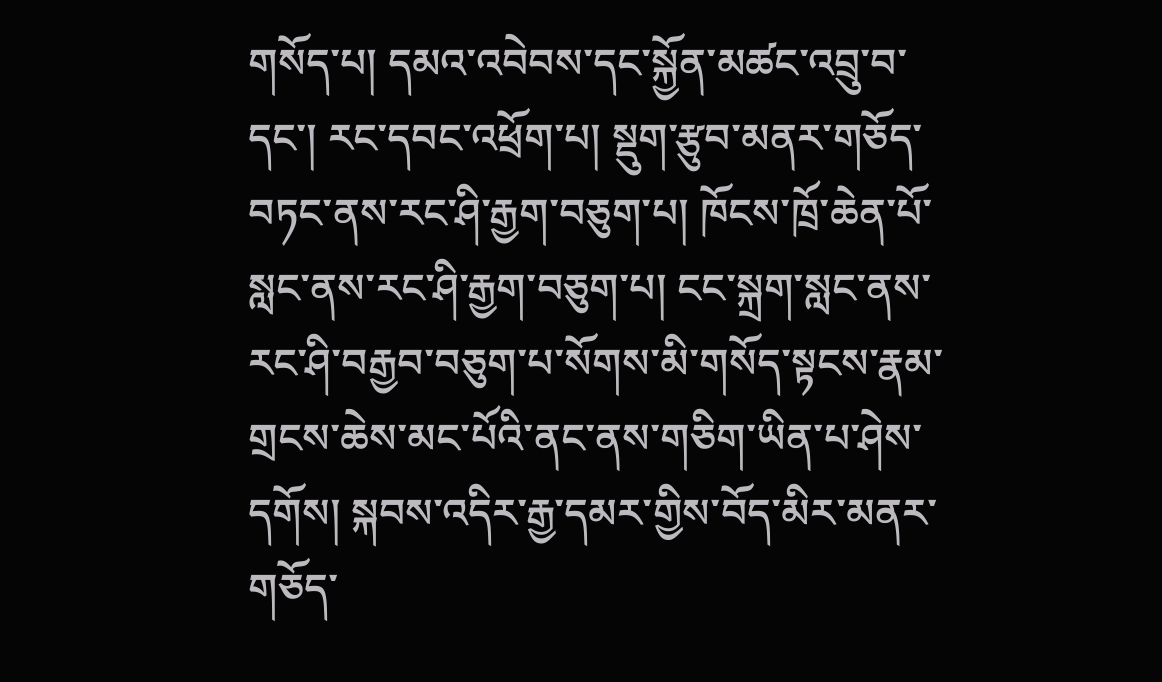གསོད་པ། དམའ་འབེབས་དང་སྐྱོན་མཚང་འབྲུ་བ་དང་། རང་དབང་འཕྲོག་པ། སྡུག་རྩུབ་མནར་གཅོད་བཏང་ནས་རང་ཤི་རྒྱག་བཅུག་པ། ཁོངས་ཁྲོ་ཆེན་པོ་སླང་ནས་རང་ཤི་རྒྱག་བཅུག་པ། ངང་སྐྲག་སླང་ནས་རང་ཤི་བརྒྱབ་བཅུག་པ་སོགས་མི་གསོད་སྟངས་རྣམ་གྲངས་ཆེས་མང་པོའི་ནང་ནས་གཅིག་ཡིན་པ་ཤེས་དགོས། སྐབས་འདིར་རྒྱ་དམར་གྱིས་བོད་མིར་མནར་གཅོད་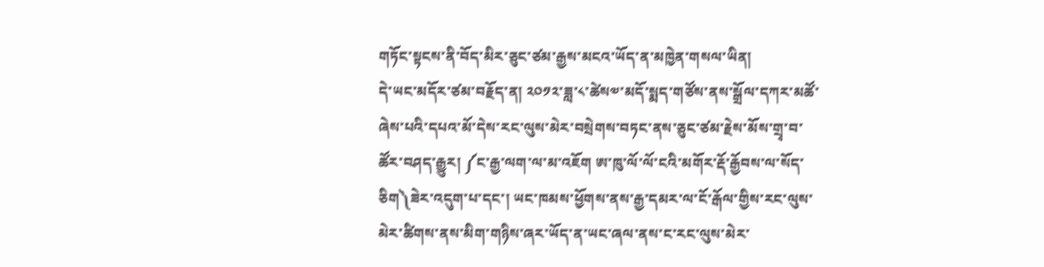གཏོང་སྟངས་ནི་བོད་མིར་ཅུང་ཙམ་རྒྱས་མངའ་ཡོད་ན་མཁྱེན་གསལ་ཡིན།
དེ་ཡང་མདོར་ཙམ་བརྗོད་ན། ༢༠༡༢་ཟླ་༨་ཚེས༧་མདོ་སྨད་གཙོས་ནས་སྒྲོལ་དཀར་མཚོ་ཞེས་པའི་དཔའ་མོ་དེས་རང་ལུས་མེར་བསྲེགས་བཏང་ནས་ཅུང་ཙམ་རྗེས་མོས་གྲྭ་བ་ཚོར་བཤད་རྒྱུར། ༼ང་རྒྱ་ལག་ལ་མ་འཇོག ཨ་ཁུ་ལོ་ལོ་ངའི་མགོར་རྡོ་རྒྱོབས་ལ་སོད་ཅིག༽ཟེར་འདུག་པ་དང་། ཡང་ཁམས་ཕྱོགས་ནས་རྒྱ་དམར་ལ་ངོ་རྒོལ་གྱིས་རང་ལུས་མེར་ཚིགས་ནས་མིག་གཉིས་ཞར་ཡོད་ན་ཡང་ཞལ་ནས་ང་རང་ལུས་མེར་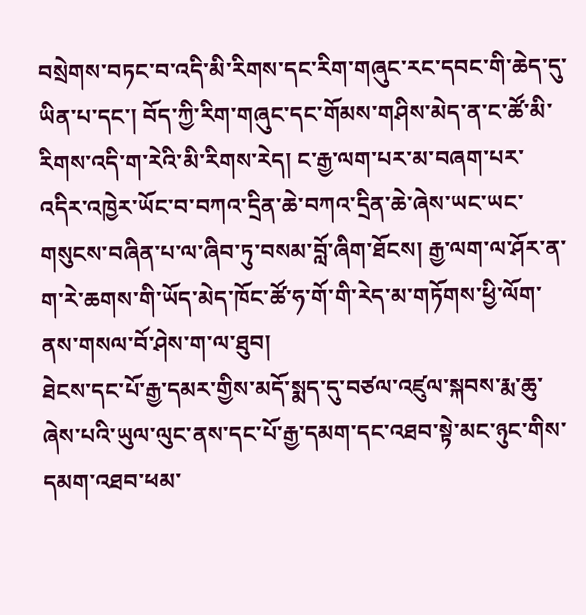བསྲེགས་བཏང་བ་འདི་མི་རིགས་དང་རིག་གཞུང་རང་དབང་གི་ཆེད་དུ་ཡིན་པ་དང་། བོད་ཀྱི་རིག་གཞུང་དང་གོམས་གཤིས་མེད་ན་ང་ཚོ་མི་རིགས་འདི་ག་རེའི་མི་རིགས་རེད། ང་རྒྱ་ལག་པར་མ་བཞག་པར་འདིར་འཁྱེར་ཡོང་བ་བཀའ་དྲིན་ཆེ་བཀའ་དྲིན་ཆེ་ཞེས་ཡང་ཡང་གསུངས་བཞིན་པ་ལ་ཞིབ་ཏུ་བསམ་བློ་ཞིག་ཐོངས། རྒྱ་ལག་ལ་ཤོར་ན་ག་རེ་ཆགས་གི་ཡོད་མེད་ཁོང་ཚོ་ཧ་གོ་གི་རེད་མ་གཏོགས་ཕྱི་ལོག་ནས་གསལ་བོ་ཤེས་ག་ལ་ཐུབ།
ཐེངས་དང་པོ་རྒྱ་དམར་གྱིས་མདོ་སྨད་དུ་བཙལ་འཛུལ་སྐབས་རྨ་ཆུ་ཞེས་པའི་ཡུལ་ལུང་ནས་དང་པོ་རྒྱ་དམག་དང་འཐབ་སྟེ་མང་ཉུང་གིས་དམག་འཐབ་ཕམ་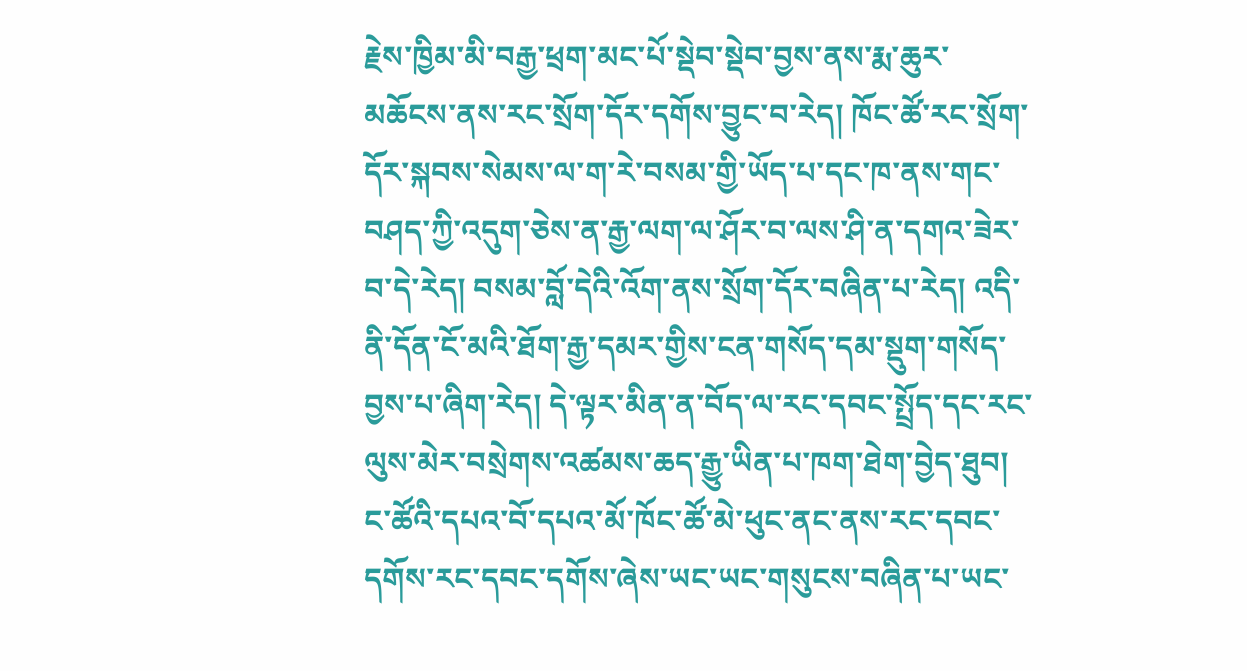རྗེས་ཁྱིམ་མི་བརྒྱ་ཕྲག་མང་པོ་སྡེབ་སྡེབ་བྱས་ནས་རྨ་ཆུར་མཆོངས་ནས་རང་སྲོག་དོར་དགོས་བྱུང་བ་རེད། ཁོང་ཚོ་རང་སྲོག་དོར་སྐབས་སེམས་ལ་ག་རེ་བསམ་གྱི་ཡོད་པ་དང་ཁ་ནས་གང་བཤད་ཀྱི་འདུག་ཅེས་ན་རྒྱ་ལག་ལ་ཤོར་བ་ལས་ཤི་ན་དགའ་ཟེར་བ་དེ་རེད། བསམ་བློ་དེའི་འོག་ནས་སྲོག་དོར་བཞིན་པ་རེད། འདི་ནི་དོན་ངོ་མའི་ཐོག་རྒྱ་དམར་གྱིས་ངན་གསོད་དམ་སྡུག་གསོད་བྱས་པ་ཞིག་རེད། དེ་ལྟར་མིན་ན་བོད་ལ་རང་དབང་སྤྲོད་དང་རང་ལུས་མེར་བསྲེགས་འཚམས་ཆད་རྒྱུ་ཡིན་པ་ཁག་ཐེག་བྱེད་ཐུབ།
ང་ཚོའི་དཔའ་བོ་དཔའ་མོ་ཁོང་ཚོ་མེ་ཕུང་ནང་ནས་རང་དབང་དགོས་རང་དབང་དགོས་ཞེས་ཡང་ཡང་གསུངས་བཞིན་པ་ཡང་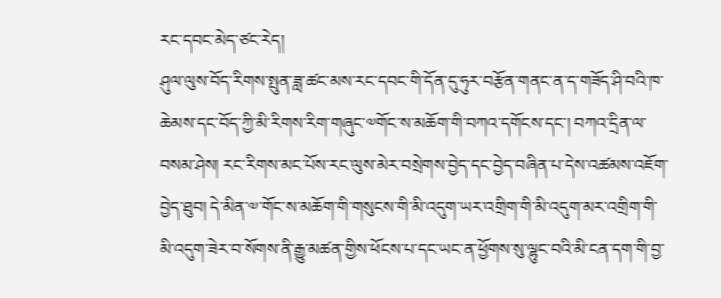རང་དབང་མེད་ཙང་རེད།
ཤུལ་ལུས་བོད་རིགས་སྤུན་ཟླ་ཚང་མས་རང་དབང་གི་དོན་དུ་ཧུར་བརྩོན་གནང་ན་ད་གཟོད་ཤི་བའི་ཁ་ཆེམས་དང་བོད་ཀྱི་མི་རིགས་རིག་གཞུང་༧གོང་ས་མཆོག་གི་བཀའ་དགོངས་དང་། བཀའ་དྲིན་ལ་བསམ་ཤེས། རང་རིགས་མང་པོས་རང་ལུས་མེར་བསྲེགས་བྱེད་དང་བྱེད་བཞིན་པ་དེས་འཚམས་འཇོག་བྱེད་ཐུབ། དེ་མིན་༧་གོང་ས་མཆོག་གི་གསུངས་གི་མི་འདུག་ཡར་འགྲིག་གི་མི་འདུག་མར་འགྲིག་གི་མི་འདུག་ཟེར་བ་སོགས་ནི་རྒྱུ་མཚན་གྱིས་ཕོངས་པ་དང་ཡང་ན་ཕྱོགས་སུ་ལྷུང་བའི་མི་ངན་དག་གི་བྱ་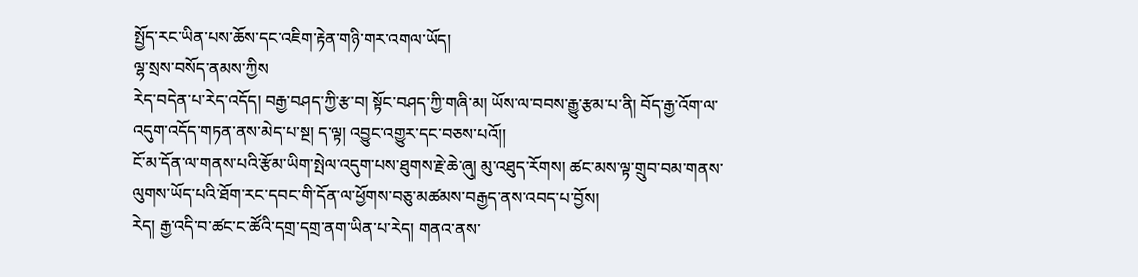སྤྱོད་རང་ཡིན་པས་ཆོས་དང་འཇིག་རྟེན་གཉི་གར་འགལ་ཡོད།
ལྷ་སྲས་བསོད་ནམས་ཀྱིས
རེད་བདེན་པ་རེད་འདོད། བརྒྱ་བཤད་ཀྱི་རྩ་བ། སྟོང་བཤད་ཀྱི་གཞི་མ། ཡོས་ལ་བབས་རྒྱུ་རྩམ་པ་ནི། བོད་རྒྱ་འོག་ལ་འདུག་འདོད་གཏན་ནས་མེད་པ་སྔ། ད་ལྟ། འབྱུང་འགྱུར་དང་བཅས་པའོ།།
ངོ་མ་དོན་ལ་གནས་པའི་རྩོམ་ཡིག་སྤེལ་འདུག་པས་ཐུགས་རྗེ་ཆེ་ཞུ། མུ་འཐུད་རོགས། ཚང་མས་ལྟ་གྲུབ་བམ་གནས་ལུགས་ཡོད་པའི་ཐོག་རང་དབང་གི་དོན་ལ་ཕྱོགས་བཅུ་མཚམས་བརྒྱད་ནས་འབད་པ་བྱོས།
རེད། རྒྱ་འདི་བ་ཚང་ང་ཚོའི་དགྲ་དགྲ་ནག་ཡིན་པ་རེད། གནའ་ནས་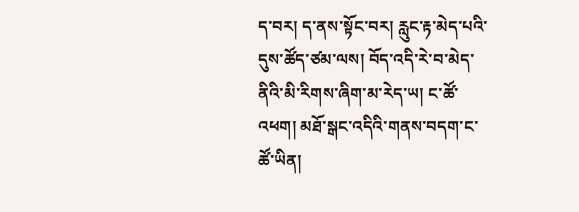ད་བར། ད་ནས་སྟོང་བར། རླུང་རྟ་མེད་པའི་དུས་ཚོད་ཙམ་ལས། བོད་འདི་རེ་བ་མེད་ནིའི་མི་རིགས་ཞིག་མ་རེད་ཡ། ང་ཚོ་འཕག། མཐོ་སྒང་འདིའི་གནས་བདག་ང་ཚོ་ཡིན།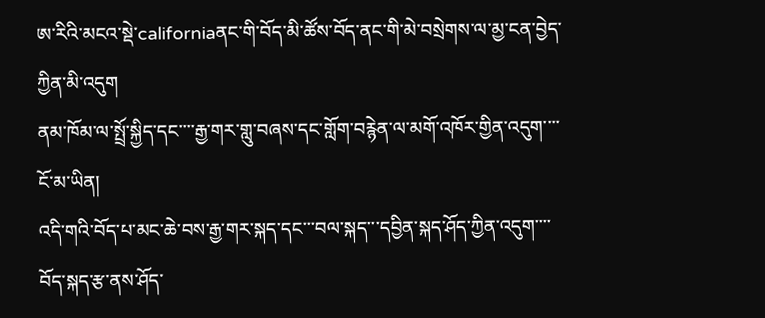ཨ་རིའི་མངའ་སྡེ་californiaནང་གི་བོད་མི་ཚོས་བོད་ནང་གི་མེ་བསྲེགས་ལ་མྱ་ངན་བྱེད་ཀྱིན་མི་འདུག
ནམ་ཁོམ་ལ་སྤྲོ་སྐྱིད་དང་་་་རྒྱ་གར་གླུ་བཞས་དང་གློག་བརྙེན་ལ་མགོ་འཁོར་གྱིན་འདུག་་་་ངོ་མ་ཡིན།
འདི་གའི་བོད་པ་མང་ཆེ་བས་རྒྱ་གར་སྐད་དང་་་བལ་སྐད་་་དབྱིན་སྐད་ཤོད་ཀྱིན་འདུག་་་་བོད་སྐད་རྩ་ནས་ཤོད་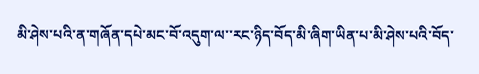མི་ཤེས་པའི་ན་གཞོན་དཔེ་མང་བོ་འདུག་ལ་་རང་ཉིད་བོད་མི་ཞིག་ཡིན་པ་མི་ཤེས་པའི་བོད་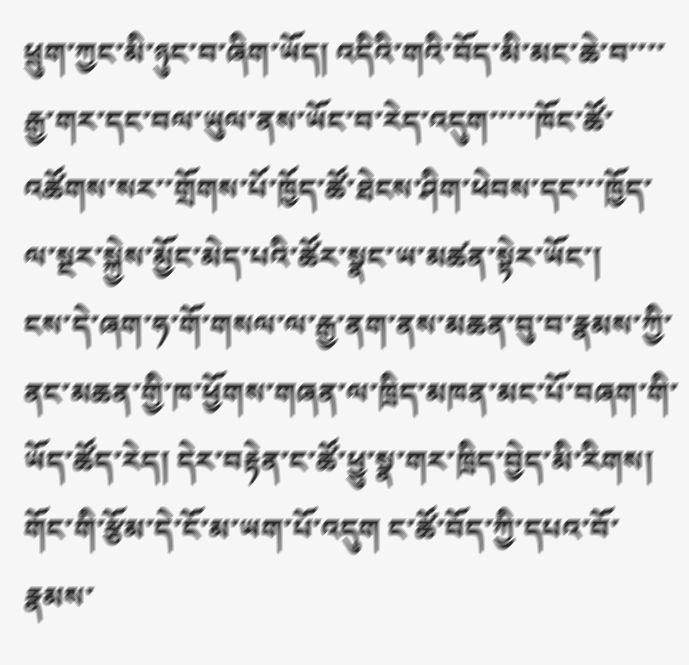ཕྲུག་ཀྱང་མི་ཉུང་བ་ཞིག་ཡོད། འདིའི་གའི་བོད་མི་མང་ཆེ་བ་་་་རྒྱ་གར་དང་བལ་ཡུལ་ནས་ཡོང་བ་རེད་འདུག་་་་་ཁོང་ཚོ་འཚོགས་སར་་གྲོགས་པོ་ཁྱོད་ཚོ་ཐེངས་ཤིག་ཕེབས་དང་་་ཁྱོད་ལ་སྔར་སྐྱེས་མྱོང་མེད་པའི་ཚོར་སྣང་ཡ་མཚན་སྟེར་ཡོང་།
ངས་དེ་ཞག་ཧ་གོ་གསལ་ལ་རྒྱ་ནག་ནས་མཆན་བུ་བ་རྣམས་ཀྱི་ནང་མཆན་གྱི་ཁ་ཕྱོགས་གཞན་ལ་ཁྲིད་མཁན་མང་པོ་བཞག་གི་ཡོད་ཚོད་རེད། དེར་བརྟེན་ང་ཚོ་ཕྱུ་སྣ་གར་ཁྲིད་བྱེད་མི་རིགས། གོང་གི་རྩོམ་དེ་ངོ་མ་ཡག་པོ་འདུག ང་ཚོ་བོད་ཀྱི་དཔའ་བོ་རྣམས་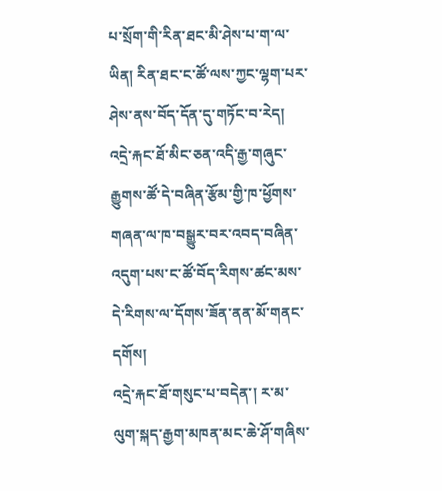པ་སྲོག་གི་རིན་ཐང་མི་ཤེས་པ་ག་ལ་ཡིན། རིན་ཐང་ང་ཚོ་ལས་ཀྱང་ལྷག་པར་ཤེས་ནས་བོད་དོན་དུ་གཏོང་བ་རེད།
འདྲེ་རྐང་ཐོ་མིང་ཅན་འདི་རྒྱ་གཞུང་རྒྱུགས་ཚོ་དེ་བཞིན་རྩོམ་གྱི་ཁ་ཕྱོགས་གཞན་ལ་ཁ་བསྒྱུར་བར་འབད་བཞིན་འདུག་པས་ང་ཚོ་བོད་རིགས་ཚང་མས་དེ་རིགས་ལ་དོགས་ཟོན་ནན་མོ་གནང་དགོས།
འདྲེ་རྐང་ཐོ་གསུང་པ་བདེན་། ར་མ་ལུག་སྐད་རྒྱག་མཁན་མང་ཆེ་ཤོ་གཞིས་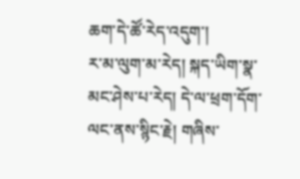ཆག་དེ་ཚོ་རེད་འདུག་།
ར་མ་ལུག་མ་རེད། སྐད་ཡིག་སྣ་མང་ཤེས་པ་རེད། དེ་ལ་ཕྲག་དོག་ལང་ནས་སྙིང་རྗེ། གཞིས་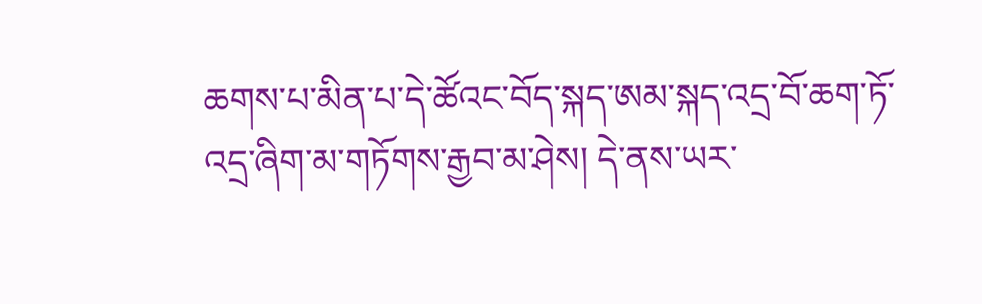ཆགས་པ་མིན་པ་དེ་ཚོའང་བོད་སྐད་ཨམ་སྐད་འདྲ་བོ་ཆག་ཏོ་འདྲ་ཞིག་མ་གཏོགས་རྒྱབ་མ་ཤེས། དེ་ནས་ཡར་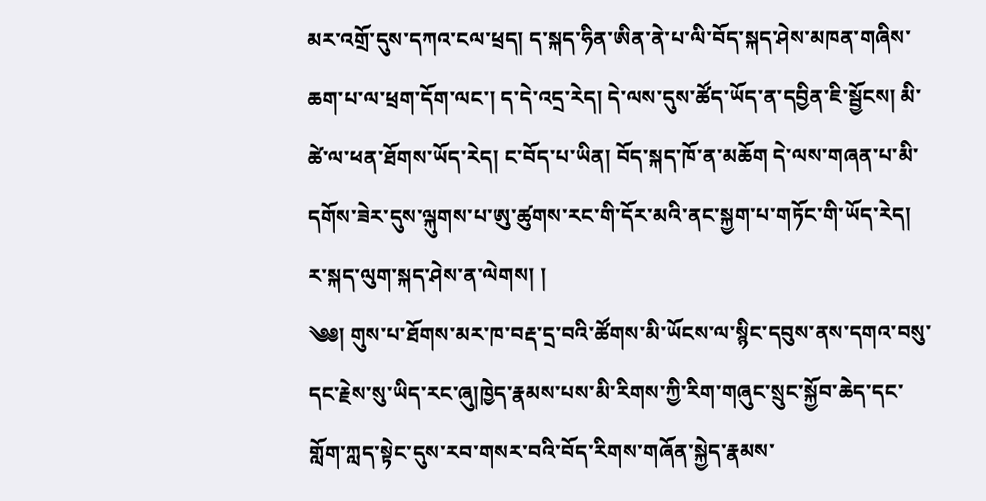མར་འགྲོ་དུས་དཀའ་ངལ་ཕྲད། ད་སྐད་ཧིན་ཨིན་ནེ་པ་ལི་བོད་སྐད་ཤེས་མཁན་གཞིས་ཆག་པ་ལ་ཕྲག་དོག་ལང་། ད་དེ་འདྲ་རེད། དེ་ལས་དུས་ཚོད་ཡོད་ན་དབྱིན་ཇི་སྦྱོངས། མི་ཚེ་ལ་ཕན་ཐོགས་ཡོད་རེད། ང་བོད་པ་ཡིན། བོད་སྐད་ཁོ་ན་མཆོག དེ་ལས་གཞན་པ་མི་དགོས་ཟེར་དུས་ལྐུགས་པ་ཨུ་ཚུགས་རང་གི་དོར་མའི་ནང་སྐྱག་པ་གཏོང་གི་ཡོད་རེད།
ར་སྐད་ལུག་སྐད་ཤེས་ན་ལེགས། །
༄༅། གུས་པ་ཐོགས་མར་ཁ་བརྡ་དྲ་བའི་ཚོགས་མི་ཡོངས་ལ་སྙིང་དབུས་ནས་དགའ་བསུ་དང་རྗེས་སུ་ཡིད་རང་ཞུ།ཁྱེད་རྣམས་པས་མི་རིགས་ཀྱི་རིག་གཞུང་སྲུང་སྐྱོབ་ཆེད་དང་གློག་ཀླད་སྟེང་དུས་རབ་གསར་བའི་བོད་རིགས་གཞོན་སྐྱེད་རྣམས་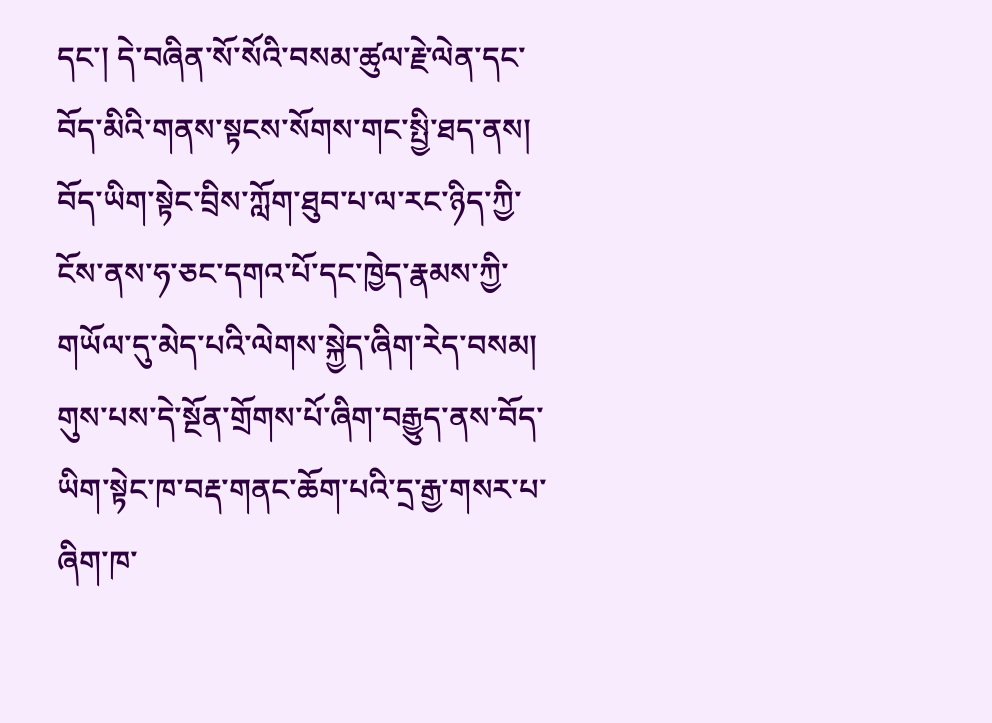དང་། དེ་བཞིན་སོ་སོའི་བསམ་ཚུལ་རྗེ་ལེན་དང་བོད་མིའི་གནས་སྟངས་སོགས་གང་སྤྱི་ཐད་ནས། བོད་ཡིག་སྟེང་བྲིས་ཀློག་ཐུབ་པ་ལ་རང་ཉིད་ཀྱི་ངོས་ནས་ཧ་ཅང་དགའ་པོ་དང་ཁྱེད་རྣམས་ཀྱི་གཡོལ་དུ་མེད་པའི་ལེགས་སྐྱེད་ཞིག་རེད་བསམ། གུས་པས་དེ་སྔོན་གྲོགས་པོ་ཞིག་བརྒྱུད་ནས་བོད་ཡིག་སྟེང་ཁ་བརྡ་གནང་ཆོག་པའི་དྲ་རྒྱ་གསར་པ་ཞིག་ཁ་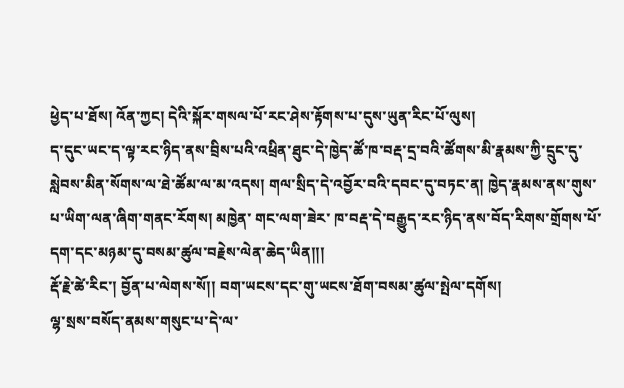ཕྱེད་པ་ཐོས། འོན་ཀྱང། དེའི་སྐོར་གསལ་པོ་རང་ཤེས་རྟོགས་པ་དུས་ཡུན་རིང་པོ་ལུས།
ད་དུང་ཡང་ད་ལྟ་རང་ཉིད་ནས་བྲིས་པའི་འཕྲིན་ཐུང་དེ་ཁྱེད་ཚོ་ཁ་བརྡ་དྲ་བའི་ཚོགས་མི་རྣམས་ཀྱི་དྲུང་དུ་སླེབས་མིན་སོགས་ལ་ཐེ་ཚོམ་ལ་མ་འདས། གལ་སྲིད་དེ་འབྱོར་བའི་དབང་དུ་བཏང་ན། ཁྱེད་རྣམས་ནས་གུས་པ་ཡིག་ལན་ཞིག་གནང་རོགས། མཁྱེན་ གང་ལག་ཟེར་ ཁ་བརྡ་དེ་བརྒྱུད་རང་ཉིད་ནས་བོད་རིགས་གྲོགས་པོ་དག་དང་མཉམ་དུ་བསམ་ཚུལ་བརྗེས་ལེན་ཆེད་ཡིན།།།
རྡོ་རྗེ་ཚེ་རིང་། བྱོན་པ་ལེགས་སོ།། བག་ཡངས་དང་གུ་ཡངས་ཐོག་བསམ་ཚུལ་སྤེལ་དགོས།
ལྷ་སྲས་བསོད་ནམས་གསུང་པ་དེ་ལ་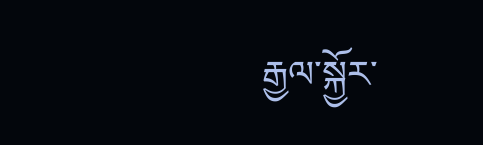རྒྱལ་སྐྱོར་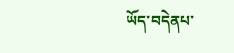ཡོད་བདེནཔ་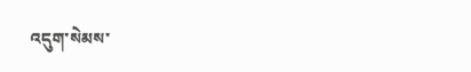འདུག་སེམས་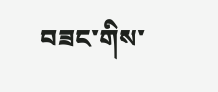བཟང་གིས་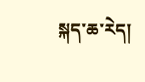སྐད་ཆ་རེད།